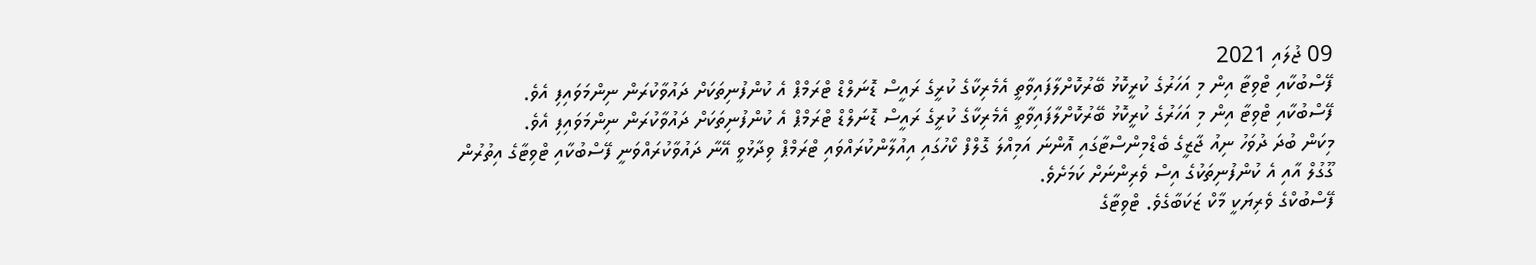09 ޖުލައި 2021
ފޭސްބުކާއި ޓްވިޓާ އިން މި އަހަރުގެ ކުރީކޮޅު ބޭރުކޮށްލާފައިވާތީ އެމެރިކާގެ ކުރީގެ ރައީސް ޑޮނަލްޑް ޓްރަމްޕް އެ ކުންފުނިތަކަށް ދައުވާކުރަން ނިންމަވައިފި އެވެ.
ފޭސްބުކާއި ޓްވިޓާ އިން މި އަހަރުގެ ކުރީކޮޅު ބޭރުކޮށްލާފައިވާތީ އެމެރިކާގެ ކުރީގެ ރައީސް ޑޮނަލްޑް ޓްރަމްޕް އެ ކުންފުނިތަކަށް ދައުވާކުރަން ނިންމަވައިފި އެވެ.
މިކަން ބުދަ ދުވަހު ނިއު ޖާޒީގެ ބެޑްމިންސްޓާގައި އޮންނަ އަމިއްލަ ގޮލްފް ކޯހުގައި އިއުލާންކުރައްވައި ޓްރަމްޕް ވިދާޅުވީ އޭނާ ދައުވާކުރައްވަނީ ފޭސްބުކާއި ޓްވިޓާގެ އިތުރުން ގޫގުލް އާއި އެ ކުންފުނިތަކުގެ އިސް ވެރިންނަށް ކަމަށެވެ.
ފޭސްބުކްގެ ވެރިޔަކީ މާކް ޒަކަބާގެވެ. ޓްވިޓާގެ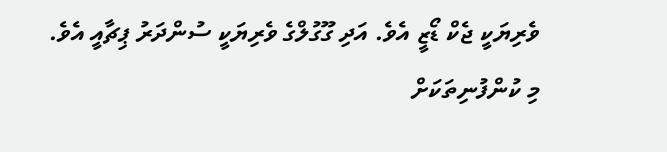ވެރިޔަކީ ޖެކް ޑޯޒީ އެވެ. އަދި ގޫގުލްގެ ވެރިޔަކީ ސުންދަރު ޕިޗާއީ އެވެ.
މި ކުންފުނިތަކަށް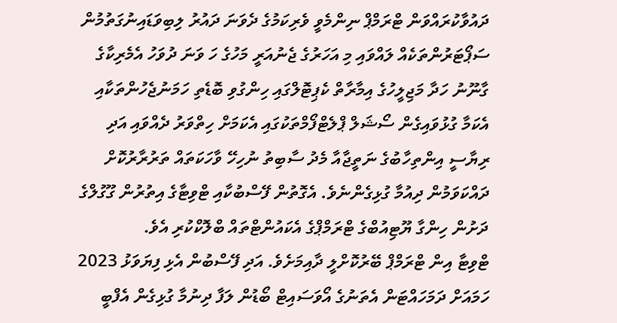ދައުވާކުރައްވަން ޓްރަމްޕް ނިންމެވީ ވެރިކަމުގެ ދެވަނަ ދައުރު ލިބިވަޑައިނުގަތުމުން ސަޕޯޓަރުންތަކެއް ލައްވައި މި އަހަރުގެ ޖެނުއަރީ މަހުގެ ހަ ވަނަ ދުވަހު އެމެރިކާގެ ގާނޫނު ހަދާ މަޖިލީހުގެ އިމާރާތް ކެޕިޓޮލްގައި ހިންގުވި ބޮޑެތި ހަމަނުޖެހުންތަކާއި އެކަމާ ގުޅުވައިގެން ސޯޝަލް ޕްލެޓްފޯމްތަކުގައި އެކަމަށް ހިތްވަރު ދެއްވައި އަދި ރިޔާސީ އިންތިހާބުގެ ނަތީޖާއާ މެދު ސާބިތު ނުހިހޭ ވާހަކަތައް ތަރުރާރުކޮށް ދައްކަވަމުން ދިއުމާ ގުޅިގެންނެވެ. އެގޮތުން ފޭސްބުކާއި ޓްވިޓާގެ އިތުރުން ގޫގުލްގެ ދަށުން ހިންގާ ޔޫޓިއުބްގެ ޓްރަމްޕްގެ އެކައުންޓްތައް ބްލޮކްކުރި އެވެ.
ޓްވިޓާ އިން ޓްރަމްޕް ބޭރުކޮށްލީ ދާއިމަށެވެ. އަދި ފޭސްބުން އެޅި ފިޔަވަޅު 2023 ހަމައަށް ދަމަހައްޓަން އެތަނުގެ އޯވަސައިޓް ބޯޑުން ލަފާ ދިނުމާ ގުޅިގެން އެފްބީ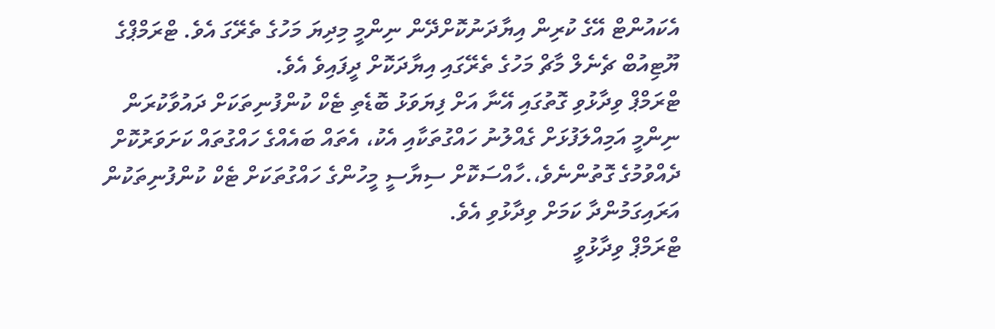އެކައުންޓް އޭގެ ކުރިން އިޔާދަނުކޮށްދޭން ނިންމީ މިދިޔަ މަހުގެ ތެރޭގަ އެވެ. ޓްރަމްޕްގެ ޔޫޓިއުބް ޗެނެލް މާޗް މަހުގެ ތެރޭގައި އިޔާދަކޮށް ދީފައިވެ އެވެ.
ޓްރަމްޕް ވިދާޅުވި ގޮތުގައި އޭނާ އަށް ފިޔަވަޅު ބޮޑެތި ޓެކް ކުންފުނިތަކަށް ދައުވާކުރަން ނިންމީ އަމިއްލަފުޅަށް ގެއްލުނު ހައްގުތަކާއި އެކު، އެތައް ބައެއްގެ ހައްގުތައް ކަށަވަރުކޮށް ދެއްވުމުގެ ގޮތުންނެވެ،.ހާއްސަކޮށް ސިޔާސީ މީހުންގެ ހައްގުތަކަށް ޓެކް ކުންފުނިތަކުން އަރައިގަމުންދާ ކަމަށް ވިދާޅުވި އެވެ.
ޓްރަމްޕް ވިދާޅުވީ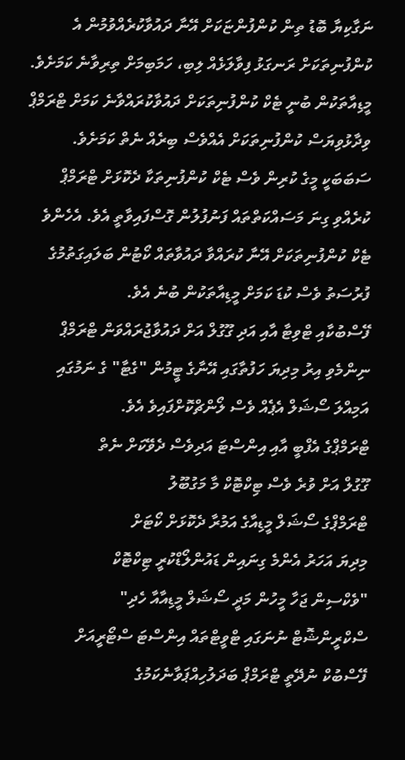ނަގާކިޔާ ބޮޑު ތިން ކުންފުންޏަކަށް އޭނާ ދައުވާކުރެއްވުމުން އެ ކުންފުނިތަކަށް ރަނގަޅު ފިވާލަޅެއް ލިބި، ހަމަބިމަށް ތިރިވާނެ ކަމަށެވެ.
މީޑިއާތަކުން ބުނީ ޓެކް ކުންފުނިތަކަށް ދައުވާކުރައްވާނެ ކަމަށް ޓްރަމްޕް ވިދާޅުވިޔަސް ކުންފުނިތަކަށް އެއްވެސް ބިރެއް ނެތް ކަމަށެވެ. ސަބަބަކީ މީގެ ކުރިން ވެސް ޓެކް ކުންފުނިތަކާ ދެކޮޅަށް ޓްރަމްޕް ކުރެއްވި ގިނަ މަސައްކަތްތައް ފަނުފުލުން ގޮސްފައިވާތީ އެވެ. އެހެންވެ ޓެކް ކުންފުނިތަކަށް އޭނާ ކުރައްވާ ދައުވާތައް ކޯޓުން ބަލައިގަތުމުގެ ފުރުސަތު ވެސް ކުޑަ ކަމަށް މީޑިއާތަކުން ބުނެ އެވެ.
ފޭސްބުކާއި ޓްވިޓާ އާއި އަދި ގޫގުލް އަށް ދައުވާޖުރައްވަން ޓްރަމްޕް ނިންމެވި އިރު މިދިޔަ ހަފުތާގައި އޭނާގެ ޓީމުން "ގެޓާ" ގެ ނަމުގައި އަމިއްލަ ސޯޝަލް އެޕެއް ވެސް ލޯންޗްކޮށްފައިވެ އެވެ.
ޓްރަމްޕްގެ އެފްބީ އާއި އިންސްޓަ އަދިވެސް ދެވޭކަށް ނެތް
ގޫގުލް އަށް ވުރެ ވެސް ޓިކްޓޮކް މާ މަގުބޫލު
ޓްރަމްޕްގެ ސޯޝަލް މީޑިއާގެ އަމުރާ ދެކޮޅަށް ކޯޓަށް
މިދިޔަ އަހަރު އެންމެ ގިނައިން ޑައުންލޯޑްކުރީ ޓިކްޓޮކް
"ވެކްސިން ޖަހާ މީހުން މަދީ ސޯޝަލް މީޑިއާއާ ހެދި"
ސްކްރީންޝޮޓް ނުނަގައި ޓްވީޓްތައް އިންސްޓަ ސްޓޯރީއަށް
ފޭސްބުކް ނުދޭތީ ޓްރަމްޕް ބަދަލުހިއްޕަވާނެކަމުގެ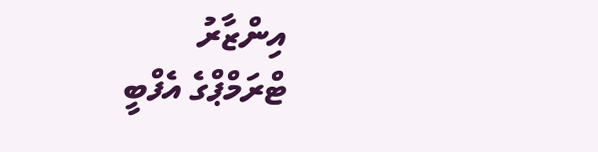އިންޒާރު
ޓްރަމްޕްގެ އެފްބީ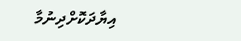އިޔާދަކޮށްދިނުމާ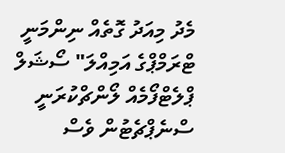މެދު މިއަދު ގޮތެއް ނިންމަނީ
ޓްރަމްޕްގެ އަމިއްލަ" ސޯޝަލް ޕްލެޓްފޯމެއް ލޯންޗްކުރަނީ
ސްނެޕްޗެޓުން ވެސް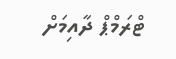ޓްރަމްޕް ދާއިމަށް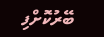ބޭރުކޮށްފި